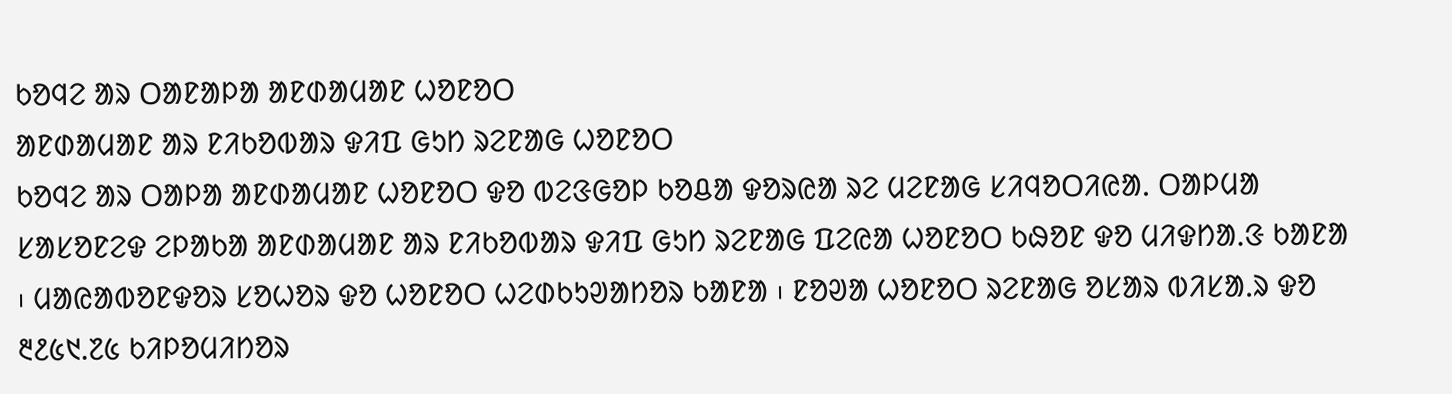ᱠᱚᱧᱮ ᱟᱨ ᱛᱟᱱᱟᱞᱟ ᱟᱱᱰᱟᱢᱟᱱ ᱦᱚᱱᱚᱛ
ᱟᱱᱰᱟᱢᱟᱱ ᱟᱨ ᱱᱤᱠᱚᱵᱟᱨ ᱫᱤᱯ ᱜᱩᱴ ᱨᱮᱱᱟᱜ ᱦᱚᱱᱚᱛ
ᱠᱚᱧᱮ ᱟᱨ ᱛᱟᱞᱟ ᱟᱱᱰᱟᱢᱟᱱ ᱦᱚᱱᱚᱛ ᱫᱚ ᱵᱮᱝᱜᱚᱞ ᱠᱚᱪᱟ ᱫᱚᱨᱭᱟ ᱨᱮ ᱢᱮᱱᱟᱜ ᱥᱤᱧᱚᱛᱤᱭᱟᱹ ᱛᱟᱞᱢᱟ ᱥᱟᱥᱚᱱᱮᱫ ᱮᱞᱟᱠᱟ ᱟᱱᱰᱟᱢᱟᱱ ᱟᱨ ᱱᱤᱠᱚᱵᱟᱨ ᱫᱤᱯ ᱜᱩᱴ ᱨᱮᱱᱟᱜ ᱯᱮᱭᱟ ᱦᱚᱱᱚᱛ ᱠᱷᱚᱱ ᱫᱚ ᱢᱤᱫᱴᱟᱹᱝ ᱠᱟᱱᱟ ᱾ ᱢᱟᱭᱟᱵᱚᱱᱫᱚᱨ ᱥᱚᱦᱚᱨ ᱫᱚ ᱦᱚᱱᱚᱛ ᱦᱮᱰᱠᱩᱣᱟᱴᱚᱨ ᱠᱟᱱᱟ ᱾ ᱱᱚᱣᱟ ᱦᱚᱱᱚᱛ ᱨᱮᱱᱟᱜ ᱚᱥᱟᱨ ᱵᱤᱥᱟᱹᱨ ᱫᱚ ᱓᱒᱕᱑.᱗᱕ ᱠᱤᱞᱚᱢᱤᱴᱚᱨ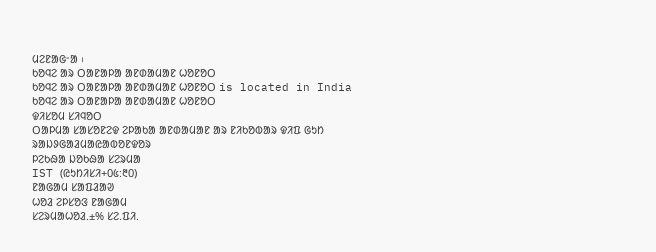ᱢᱮᱱᱟᱜᱼᱟ ᱾
ᱠᱚᱧᱮ ᱟᱨ ᱛᱟᱱᱟᱞᱟ ᱟᱱᱰᱟᱢᱟᱱ ᱦᱚᱱᱚᱛ
ᱠᱚᱧᱮ ᱟᱨ ᱛᱟᱱᱟᱞᱟ ᱟᱱᱰᱟᱢᱟᱱ ᱦᱚᱱᱚᱛ is located in India
ᱠᱚᱧᱮ ᱟᱨ ᱛᱟᱱᱟᱞᱟ ᱟᱱᱰᱟᱢᱟᱱ ᱦᱚᱱᱚᱛ
ᱫᱤᱥᱚᱢ ᱥᱤᱧᱚᱛ
ᱛᱟᱞᱢᱟ ᱥᱟᱥᱚᱱᱮᱫ ᱮᱞᱟᱠᱟ ᱟᱱᱰᱟᱢᱟᱱ ᱟᱨ ᱱᱤᱠᱚᱵᱟᱨ ᱫᱤᱯ ᱜᱩᱴ
ᱨᱟᱡᱽᱜᱟᱲᱢᱟᱭᱟᱵᱚᱱᱫᱚᱨ
ᱞᱮᱠᱷᱟ ᱡᱚᱠᱷᱟ ᱥᱮᱨᱢᱟ
IST (ᱭᱩᱴᱤᱥᱤ+᱐᱕:᱓᱐)
ᱱᱟᱜᱟᱢ ᱥᱟᱯᱲᱟᱣ
ᱦᱚᱲ ᱮᱞᱥᱚᱝ ᱱᱟᱜᱟᱢ
ᱥᱮᱨᱢᱟᱦᱚᱲ.±% ᱥᱮ.ᱯᱤ.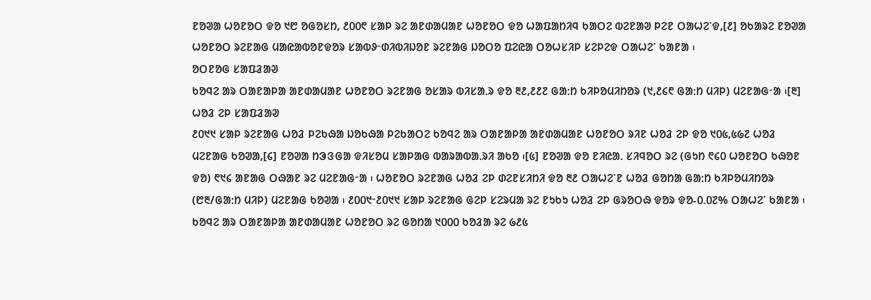ᱱᱚᱣᱟ ᱦᱚᱱᱚᱛ ᱫᱚ ᱑᱘ ᱚᱜᱚᱥᱴ, ᱒᱐᱐᱖ ᱥᱟᱞ ᱨᱮ ᱟᱱᱰᱟᱢᱟᱱ ᱦᱚᱱᱚᱛ ᱫᱚ ᱦᱟᱯᱟᱴᱤᱧ ᱠᱟᱛᱮ ᱵᱮᱱᱟᱣ ᱞᱮᱱ ᱛᱟᱦᱮᱸᱫ,[᱒] ᱚᱠᱟᱨᱮ ᱱᱚᱣᱟ ᱦᱚᱱᱚᱛ ᱨᱮᱱᱟᱜ ᱢᱟᱭᱟᱵᱚᱱᱫᱚᱨ ᱥᱟᱵᱽᱼᱰᱤᱵᱤᱡᱚᱱ ᱨᱮᱱᱟᱜ ᱡᱚᱛᱚ ᱯᱮᱭᱟ ᱛᱚᱦᱥᱤᱞ ᱥᱮᱞᱮᱫ ᱛᱟᱦᱮᱸ ᱠᱟᱱᱟ ᱾
ᱚᱛᱱᱚᱜ ᱥᱟᱯᱲᱟᱣ
ᱠᱚᱧᱮ ᱟᱨ ᱛᱟᱱᱟᱞᱟ ᱟᱱᱰᱟᱢᱟᱱ ᱦᱚᱱᱚᱛ ᱨᱮᱱᱟᱜ ᱚᱥᱟᱨ ᱵᱤᱥᱟᱹᱨ ᱫᱚ ᱓᱒,᱒᱒᱗ ᱜᱟᱺᱴ ᱠᱤᱞᱚᱢᱤᱴᱚᱨ (᱑,᱒᱔᱖ ᱜᱟᱺᱴ ᱢᱤᱞ) ᱢᱮᱱᱟᱜᱼᱟ ᱾[᱓]
ᱦᱚᱲ ᱮᱞ ᱥᱟᱯᱲᱟᱣ
᱒᱐᱑᱑ ᱥᱟᱞ ᱨᱮᱱᱟᱜ ᱦᱚᱲ ᱞᱮᱠᱷᱟ ᱡᱚᱠᱷᱟ ᱞᱮᱠᱟᱛᱮ ᱠᱚᱧᱮ ᱟᱨ ᱛᱟᱱᱟᱞᱟ ᱟᱱᱰᱟᱢᱟᱱ ᱦᱚᱱᱚᱛ ᱨᱤᱱ ᱦᱚᱲ ᱮᱞ ᱫᱚ ᱑᱐᱕,᱕᱙᱗ ᱦᱚᱲ ᱢᱮᱱᱟᱜ ᱠᱚᱣᱟ,[᱔] ᱱᱚᱣᱟ ᱴᱳᱝᱜᱟ ᱫᱤᱥᱚᱢ ᱥᱟᱞᱟᱜ ᱵᱟᱨᱟᱵᱟᱹᱨᱤ ᱟᱠᱚ ᱾[᱕] ᱱᱚᱣᱟ ᱫᱚ ᱱᱤᱭᱟᱹ ᱥᱤᱧᱚᱛ ᱨᱮ (ᱜᱩᱴ ᱖᱔᱐ ᱦᱚᱱᱚᱛ ᱠᱷᱚᱱ ᱫᱚ) ᱖᱑᱔ ᱟᱱᱟᱜ ᱛᱷᱟᱱ ᱨᱮ ᱢᱮᱱᱟᱜᱼᱟ ᱾ ᱦᱚᱱᱚᱛ ᱨᱮᱱᱟᱜ ᱦᱚᱲ ᱮᱞ ᱰᱮᱱᱥᱤᱴᱤ ᱫᱚ ᱓᱒ ᱛᱟᱦᱮᱸᱱ ᱦᱚᱲ ᱜᱚᱴᱟ ᱜᱟᱺᱴ ᱠᱤᱞᱚᱢᱤᱴᱚᱨ (᱘᱓/ᱜᱟᱺᱴ ᱢᱤᱞ) ᱢᱮᱱᱟᱜ ᱠᱚᱣᱟ ᱾ ᱒᱐᱐᱑ᱼ᱒᱐᱑᱑ ᱥᱟᱞ ᱨᱮᱱᱟᱜ ᱜᱮᱞ ᱥᱮᱨᱢᱟ ᱨᱮ ᱱᱩᱠᱩ ᱦᱚᱲ ᱮᱞ ᱜᱨᱚᱛᱷ ᱫᱚᱨ ᱫᱚ-᱐.᱐᱗% ᱛᱟᱦᱮᱸ ᱠᱟᱱᱟ ᱾ ᱠᱚᱧᱮ ᱟᱨ ᱛᱟᱱᱟᱞᱟ ᱟᱱᱰᱟᱢᱟᱱ ᱦᱚᱱᱚᱛ ᱨᱮ ᱜᱚᱴᱟ ᱑᱐᱐᱐ ᱠᱚᱲᱟ ᱨᱮ ᱙᱒᱕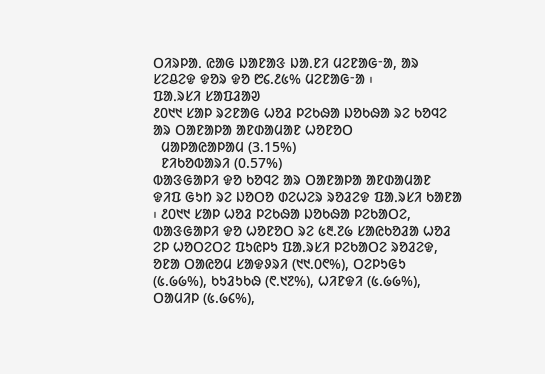ᱛᱤᱨᱞᱟᱹ ᱭᱟᱜ ᱡᱟᱱᱟᱝ ᱡᱟᱹᱱᱤ ᱢᱮᱱᱟᱜᱼᱟ, ᱟᱨ ᱥᱮᱪᱮᱫ ᱫᱚᱨ ᱫᱚ ᱘᱔.᱒᱕% ᱢᱮᱱᱟᱜᱼᱟ ᱾
ᱯᱟᱹᱨᱥᱤ ᱥᱟᱯᱲᱟᱣ
᱒᱐᱑᱑ ᱥᱟᱞ ᱨᱮᱱᱟᱜ ᱦᱚᱲ ᱞᱮᱠᱷᱟ ᱡᱚᱠᱷᱟ ᱨᱮ ᱠᱚᱧᱮ ᱟᱨ ᱛᱟᱱᱟᱞᱟ ᱟᱱᱰᱟᱢᱟᱱ ᱦᱚᱱᱚᱛ
  ᱢᱟᱞᱟᱭᱟᱞᱟᱢ (3.15%)
  ᱱᱤᱠᱚᱵᱟᱨᱤ (0.57%)
ᱵᱟᱝᱜᱟᱞᱤ ᱫᱚ ᱠᱚᱧᱮ ᱟᱨ ᱛᱟᱱᱟᱞᱟ ᱟᱱᱰᱟᱢᱟᱱ ᱫᱤᱯ ᱜᱩᱴ ᱨᱮ ᱡᱚᱛᱚ ᱰᱮᱦᱮᱨ ᱨᱚᱲᱮᱫ ᱯᱟᱹᱨᱥᱤ ᱠᱟᱱᱟ ᱾ ᱒᱐᱑᱑ ᱥᱟᱞ ᱦᱚᱲ ᱞᱮᱠᱷᱟ ᱡᱚᱠᱷᱟ ᱞᱮᱠᱟᱛᱮ, ᱵᱟᱝᱜᱟᱞᱤ ᱫᱚ ᱦᱚᱱᱚᱛ ᱨᱮ ᱕᱓.᱗᱙ ᱥᱟᱭᱠᱚᱲᱟ ᱦᱚᱲ ᱮᱞ ᱦᱚᱛᱮᱛᱮ ᱯᱩᱭᱞᱩ ᱯᱟᱹᱨᱥᱤ ᱞᱮᱠᱟᱛᱮ ᱨᱚᱲᱮᱫ, ᱚᱱᱟ ᱛᱟᱭᱚᱢ ᱥᱟᱫᱽᱨᱤ (᱑᱑.᱐᱖%), ᱛᱮᱞᱩᱜᱩ (᱕.᱙᱙%), ᱠᱩᱲᱩᱠᱷ (᱖.᱑᱗%), ᱦᱤᱱᱫᱤ (᱕.᱙᱙%), ᱛᱟᱢᱤᱞ (᱕.᱙᱔%),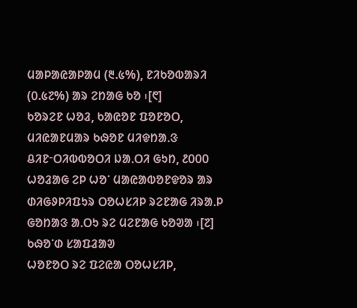ᱢᱟᱞᱟᱭᱟᱞᱟᱢ (᱓.᱕%), ᱱᱤᱠᱚᱵᱟᱨᱤ (᱐.᱕᱗%) ᱟᱨ ᱮᱴᱟᱜ ᱠᱚ ᱾[᱖]
ᱠᱚᱨᱮᱱ ᱦᱚᱲ, ᱠᱟᱭᱚᱱ ᱯᱚᱱᱚᱛ, ᱢᱤᱭᱟᱱᱢᱟᱨ ᱠᱷᱚᱱ ᱢᱤᱫᱴᱟᱹᱝ ᱪᱤᱱᱼᱛᱤᱵᱵᱚᱛᱤ ᱡᱟᱹᱛᱤ ᱜᱩᱴ, ᱒᱐᱐᱐ ᱦᱚᱲᱟᱜ ᱮᱞ ᱦᱚᱸ ᱢᱟᱭᱟᱵᱚᱱᱫᱚᱨ ᱟᱨ ᱰᱤᱜᱽᱞᱤᱯᱩᱨ ᱛᱚᱦᱥᱤᱞ ᱨᱮᱱᱟᱜ ᱤᱨᱟᱹᱞ ᱜᱚᱴᱟᱝ ᱟᱹᱛᱩ ᱨᱮ ᱢᱮᱱᱟᱜ ᱠᱚᱣᱟ ᱾[᱗]
ᱠᱷᱚᱸᱰ ᱥᱟᱯᱲᱟᱣ
ᱦᱚᱱᱚᱛ ᱨᱮ ᱯᱮᱭᱟ ᱛᱚᱦᱥᱤᱞ,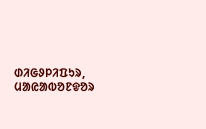ᱰᱤᱜᱽᱞᱤᱯᱩᱨ, ᱢᱟᱭᱟᱵᱚᱱᱫᱚᱨ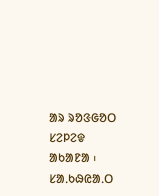ᱟᱨ ᱨᱚᱝᱜᱚᱛ ᱥᱮᱞᱮᱫ ᱟᱠᱟᱱᱟ ᱾
ᱥᱟᱹᱠᱷᱭᱟᱹᱛ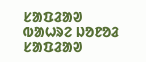ᱥᱟᱯᱲᱟᱣ
ᱵᱟᱦᱨᱮ ᱡᱚᱱᱚᱲ ᱥᱟᱯᱲᱟᱣ